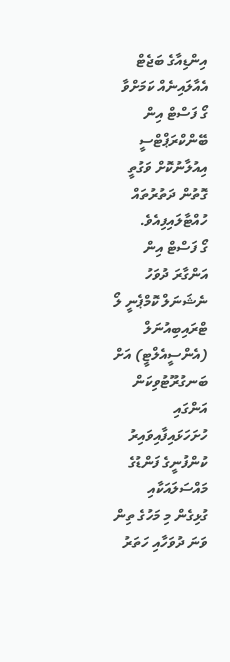އިންޑިއާގެ ބަޖެޓް އެއާލައިނެއް ކަމަށްވާ ގޯ ފަސްޓް އިން ބޭންކްރަޕްޓްސީ އިއުލާނުކޮށް ވަގުތީ ގޮތުން ދަތުރުތައް ހުއްޓާލައިފިއެވެ.
ގޯ ފަސްޓް އިން އަންގާރަ ދުވަހު ނެޝަނަލް ކޮމްޕެނީ ލޯ ޓްރައިބިއުނަލް (އެންސީއެލްޓީ) އަށް ބަނގުރޫޓުވިކަން އަންގައި ހުށަހަޅައިފާއިވައިރު ކުންފުނީގެ ފަންޑުގެ މައްސަލައަކާއި ގުޅިގެން މި މަހުގެ ތިން ވަނަ ދުވަހާއި ހަތަރު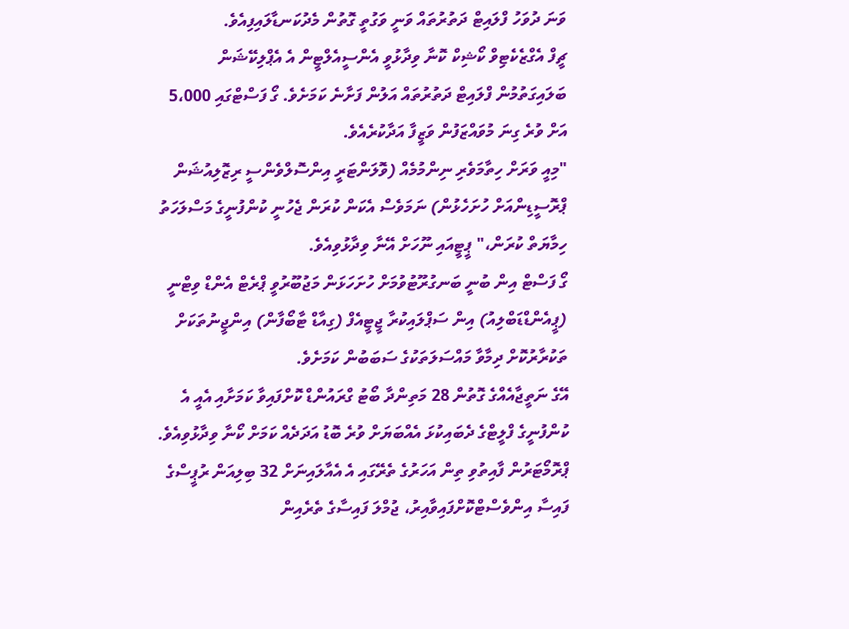ވަނަ ދުވަހު ފްލައިޓް ދަތުރުތައް ވަނީ ވަގުތީ ގޮތުން މެދުކަނޑާލައިފިއެވެ.
ޗީފް އެގްޒެކެޓިވް ކޯޝިކް ކޮނާ ވިދާޅުވީ އެންސީއެލްޓީން އެ އެޕްލިކޭޝަން ބަލައިގަތުމުން ފްލައިޓް ދަތުރުތައް އަލުން ފަށާނެ ކަމަށެވެ. ގޯ ފަސްޓްގައި 5،000 އަށް ވުރެ ގިނަ މުވައްޒަފުން ވަޒީފާ އަދާކުރެއެވެ.
"މިއީ ވަރަށް ހިތާމަވެރި ނިންމުމެއް (ވޮލަންޓަރީ އިންސޮލްވެންސީ ރިޒޮލިއުޝަން ޕްރޮސީޑިންއަށް ހުށަހެޅުން) ނަމަވެސް އެކަން ކުރަން ޖެހުނީ ކުންފުނީގެ މަސްލަހަތު ހިމާޔަތް ކުރަން،" ޕީޓީއައި ނޫހަށް އޭނާ ވިދާޅުވިއެވެ.
ގޯ ފަސްޓް އިން ބުނީ ބަނގުރޫޓުވުމަށް ހުށަހަޅަން މަޖުބޫރުވީ ޕްރެޓް އެންޑް ވިޓްނީ (ޕީއެންޑްޑަބްލިއު) އިން ސަޕްލައިކުރާ ޖީޓީއެފް (ގިއާޑް ޓާބޯފާން) އިންޖީނުތަކަށް ތަކުރާރުކޮށް ދިމާވާ މައްސަލަތަކުގެ ސަބަބުން ކަމަށެވެ.
އޭގެ ނަތީޖާއެއްގެ ގޮތުން 28 މަތިންދާ ބޯޓު ގްރައުންޑް ކޮށްފައިވާ ކަމަށާއި އެއީ އެ ކުންފުނީގެ ފްލީޓްގެ ދެބައިކުޅަ އެއްބަޔަށް ވުރެ ބޮޑު އަދަދެއް ކަމަށް ކޯނާ ވިދާޅުވިއެވެ.
ޕްރޮމޯޓަރުން ފާއިތުވި ތިން އަހަރުގެ ތެރޭގައި އެ އެއާލައިނަށް 32 ބިލިއަން ރުޕީސްގެ ފައިސާ އިންވެސްޓްކޮށްފައިވާއިރު، ޖުމްލަ ފައިސާގެ ތެރެއިން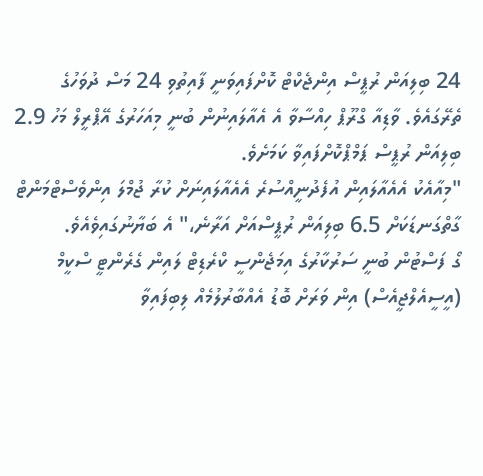24 ބިލިއަން ރުޕީސް އިންޖެކްޓް ކޮށްފައިވަނީ ފާއިތުވި 24 މަސް ދުވަހުގެ ތެރޭގައެވެ. ވާޑިއާ ގްރޫޕް ހިއްސާވާ އެ އެއާލައިނުން ބުނީ މިއަހަރުގެ އޭޕްރީލް މަހު 2.9 ބިލިއަން ރުޕީސް ޕަމްޕްކޮށްފައިވާ ކަމަށެވެ.
"މިއާއެކު އެއެއާލައިން އުފެދުނީއްސުރެ އެއެއާލައިނަށް ކުރާ ޖުމްލަ އިންވެސްޓްމަންޓް ގާތްގަނޑަކަށް 6.5 ބިލިއަން ރުޕީސްއަށް އަރާނެ،" އެ ބަޔާނުގައިވެއެވެ.
ގޯ ފަސްޓުން ބުނީ ސަރުކާރުގެ އިމަޖެންސީ ކްރެޑިޓް ލައިން ގެރެންޓީ ސްކީމް (އީސީއެލްޖީއެސް) އިން ވަރަށް ބޮޑު އެއްބާރުލުމެއް ލިބިފައިވާ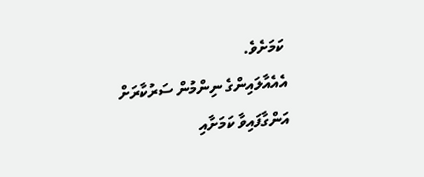ކަމަށެވެ.
އެއެއާލައިންގެ ނިންމުން ސަރުކާރަށް އަންގާފައިވާ ކަމަށާއި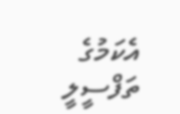އެކަމުގެ ތަފްސީލީ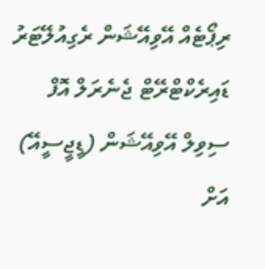ރިޕޯޓެއް އޭވިއޭޝަން ރެގިއުލޭޓަރު ޑައިރެކްޓްރޭޓް ޖެނެރަލް އޮފް ސިވިލް އޭވިއޭޝަން (ޑީޖީސީއޭ) އަށް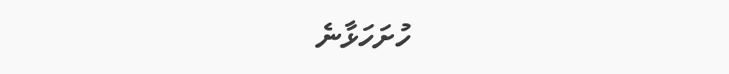ހުށަހަޅާނެ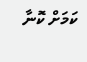ކަމަށް ކޮނާ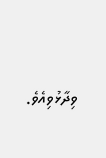ވިދާޅުވިއެވެ.